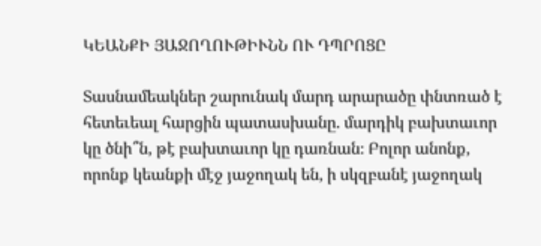ԿԵԱՆՔԻ ՅԱՋՈՂՈՒԹԻՒՆՆ ՈՒ ԴՊՐՈՑԸ

Տասնամեակներ շարունակ մարդ արարածը փնտռած է հետեւեալ հարցին պատասխանը. մարդիկ բախտաւոր կը ծնի՞ն, թէ բախտաւոր կը դառնան։ Բոլոր անոնք, որոնք կեանքի մէջ յաջողակ են, ի սկզբանէ յաջողակ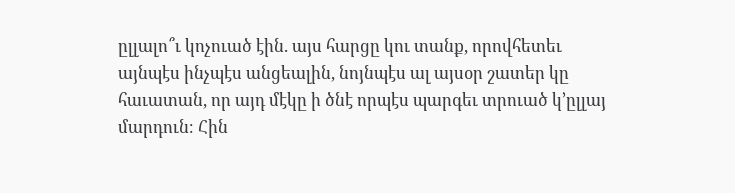ըլլալո՞ւ կոչուած էին. այս հարցը կու տանք, որովհետեւ այնպէս ինչպէս անցեալին, նոյնպէս ալ այսօր շատեր կը հաւատան, որ այդ մէկը ի ծնէ որպէս պարգեւ տրուած կ՚ըլլայ մարդուն։ Հին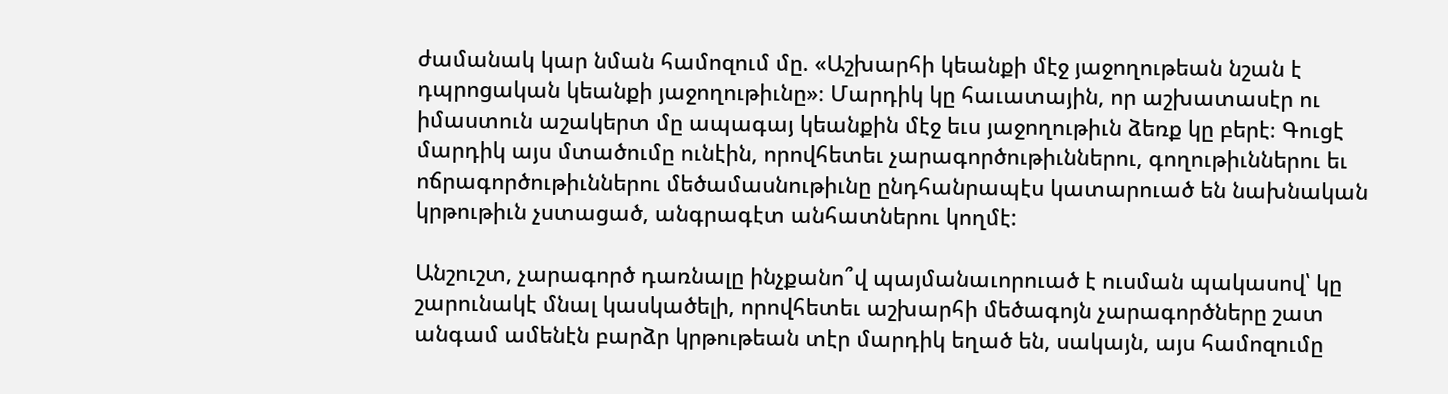ժամանակ կար նման համոզում մը. «Աշխարհի կեանքի մէջ յաջողութեան նշան է դպրոցական կեանքի յաջողութիւնը»։ Մարդիկ կը հաւատային, որ աշխատասէր ու իմաստուն աշակերտ մը ապագայ կեանքին մէջ եւս յաջողութիւն ձեռք կը բերէ։ Գուցէ մարդիկ այս մտածումը ունէին, որովհետեւ չարագործութիւններու, գողութիւններու եւ ոճրագործութիւններու մեծամասնութիւնը ընդհանրապէս կատարուած են նախնական կրթութիւն չստացած, անգրագէտ անհատներու կողմէ:

Անշուշտ, չարագործ դառնալը ինչքանո՞վ պայմանաւորուած է ուսման պակասով՝ կը շարունակէ մնալ կասկածելի, որովհետեւ աշխարհի մեծագոյն չարագործները շատ անգամ ամենէն բարձր կրթութեան տէր մարդիկ եղած են, սակայն, այս համոզումը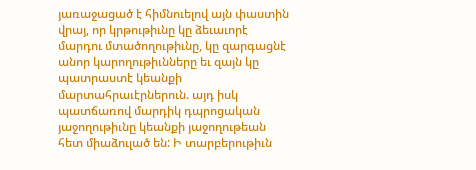յառաջացած է հիմնուելով այն փաստին վրայ, որ կրթութիւնը կը ձեւաւորէ մարդու մտածողութիւնը, կը զարգացնէ անոր կարողութիւնները եւ զայն կը պատրաստէ կեանքի մարտահրաւէրներուն. այդ իսկ պատճառով մարդիկ դպրոցական յաջողութիւնը կեանքի յաջողութեան հետ միաձուլած են: Ի տարբերութիւն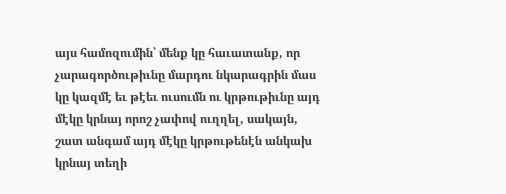այս համոզումին՝ մենք կը հաւատանք, որ չարագործութիւնը մարդու նկարագրին մաս կը կազմէ եւ թէեւ ուսումն ու կրթութիւնը այդ մէկը կրնայ որոշ չափով ուղղել, սակայն, շատ անգամ այդ մէկը կրթութենէն անկախ կրնայ տեղի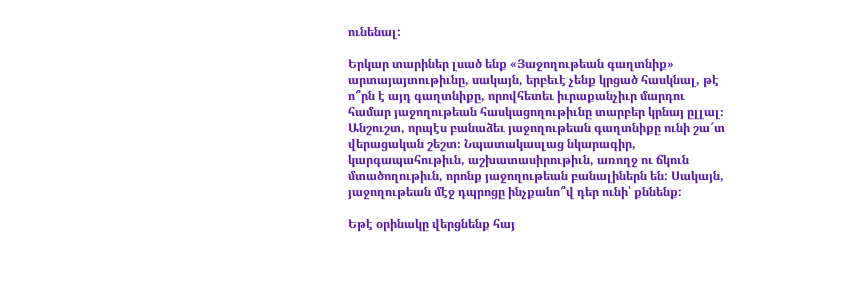ունենալ:

Երկար տարիներ լսած ենք «Յաջողութեան գաղտնիք» արտայայտութիւնը, սակայն, երբեւէ չենք կրցած հասկնալ, թէ ո՞րն է այդ գաղտնիքը, որովհետեւ իւրաքանչիւր մարդու համար յաջողութեան հասկացողութիւնը տարբեր կրնայ ըլլալ։ Անշուշտ, որպէս բանաձեւ յաջողութեան գաղտնիքը ունի շա՜տ վերացական շեշտ։ Նպատակասլաց նկարագիր, կարգապահութիւն, աշխատասիրութիւն, առողջ ու ճկուն մտածողութիւն, որոնք յաջողութեան բանալիներն են: Սակայն, յաջողութեան մէջ դպրոցը ինչքանո՞վ դեր ունի՝ քննենք:

Եթէ օրինակը վերցնենք հայ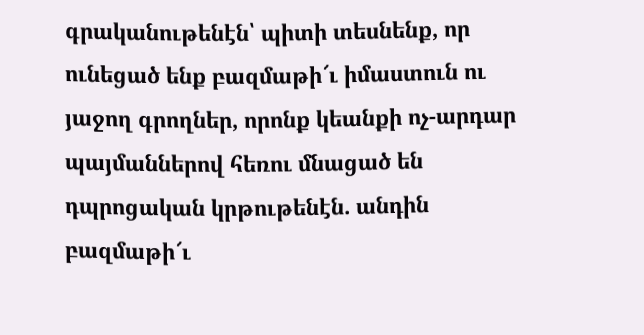գրականութենէն՝ պիտի տեսնենք, որ ունեցած ենք բազմաթի՜ւ իմաստուն ու յաջող գրողներ, որոնք կեանքի ոչ-արդար պայմաններով հեռու մնացած են դպրոցական կրթութենէն. անդին բազմաթի՜ւ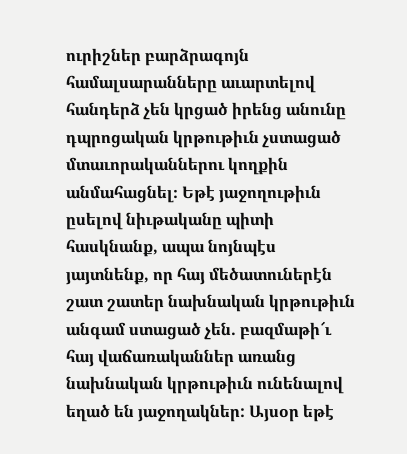ուրիշներ բարձրագոյն համալսարանները աւարտելով հանդերձ չեն կրցած իրենց անունը դպրոցական կրթութիւն չստացած մտաւորականներու կողքին անմահացնել։ Եթէ յաջողութիւն ըսելով նիւթականը պիտի հասկնանք, ապա նոյնպէս յայտնենք, որ հայ մեծատուներէն շատ շատեր նախնական կրթութիւն անգամ ստացած չեն. բազմաթի՜ւ հայ վաճառականներ առանց նախնական կրթութիւն ունենալով եղած են յաջողակներ: Այսօր եթէ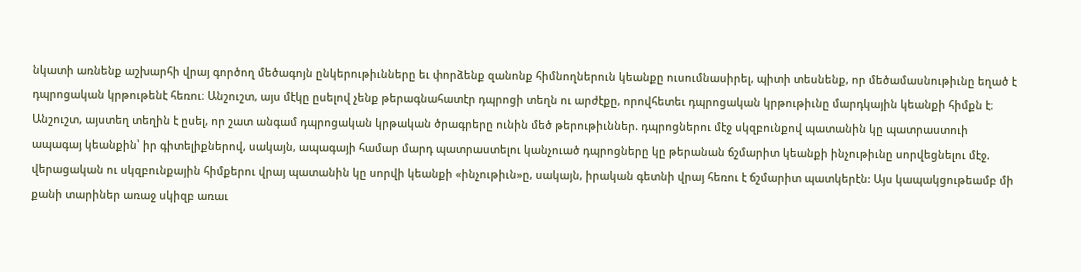նկատի առնենք աշխարհի վրայ գործող մեծագոյն ընկերութիւնները եւ փորձենք զանոնք հիմնողներուն կեանքը ուսումնասիրել, պիտի տեսնենք, որ մեծամասնութիւնը եղած է դպրոցական կրթութենէ հեռու։ Անշուշտ, այս մէկը ըսելով չենք թերագնահատէր դպրոցի տեղն ու արժէքը, որովհետեւ դպրոցական կրթութիւնը մարդկային կեանքի հիմքն է։ Անշուշտ, այստեղ տեղին է ըսել, որ շատ անգամ դպրոցական կրթական ծրագրերը ունին մեծ թերութիւններ. դպրոցներու մէջ սկզբունքով պատանին կը պատրաստուի ապագայ կեանքին՝ իր գիտելիքներով, սակայն, ապագայի համար մարդ պատրաստելու կանչուած դպրոցները կը թերանան ճշմարիտ կեանքի ինչութիւնը սորվեցնելու մէջ. վերացական ու սկզբունքային հիմքերու վրայ պատանին կը սորվի կեանքի «ինչութիւն»ը, սակայն, իրական գետնի վրայ հեռու է ճշմարիտ պատկերէն: Այս կապակցութեամբ մի քանի տարիներ առաջ սկիզբ առաւ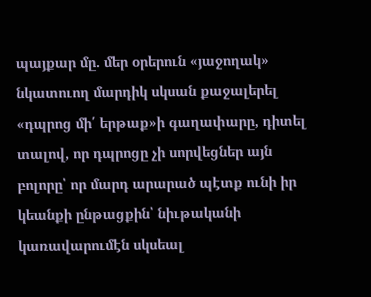պայքար մը. մեր օրերուն «յաջողակ» նկատուող մարդիկ սկսան քաջալերել «դպրոց մի՛ երթաք»ի գաղափարը, դիտել տալով, որ դպրոցը չի սորվեցներ այն բոլորը՝ որ մարդ արարած պէտք ունի իր կեանքի ընթացքին՝ նիւթականի կառավարումէն սկսեալ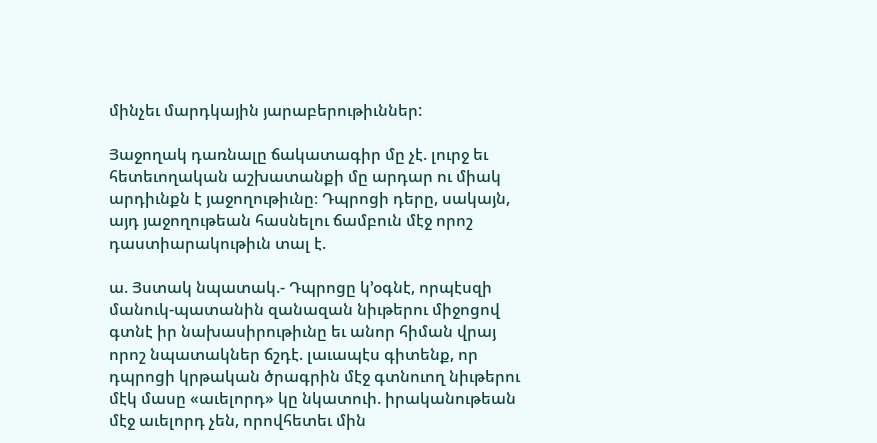մինչեւ մարդկային յարաբերութիւններ:

Յաջողակ դառնալը ճակատագիր մը չէ. լուրջ եւ հետեւողական աշխատանքի մը արդար ու միակ արդիւնքն է յաջողութիւնը։ Դպրոցի դերը, սակայն, այդ յաջողութեան հասնելու ճամբուն մէջ որոշ դաստիարակութիւն տալ է.

ա. Յստակ նպատակ.- Դպրոցը կ՚օգնէ, որպէսզի մանուկ-պատանին զանազան նիւթերու միջոցով գտնէ իր նախասիրութիւնը եւ անոր հիման վրայ որոշ նպատակներ ճշդէ. լաւապէս գիտենք, որ դպրոցի կրթական ծրագրին մէջ գտնուող նիւթերու մէկ մասը «աւելորդ» կը նկատուի. իրականութեան մէջ աւելորդ չեն, որովհետեւ մին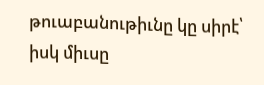թուաբանութիւնը կը սիրէ՝ իսկ միւսը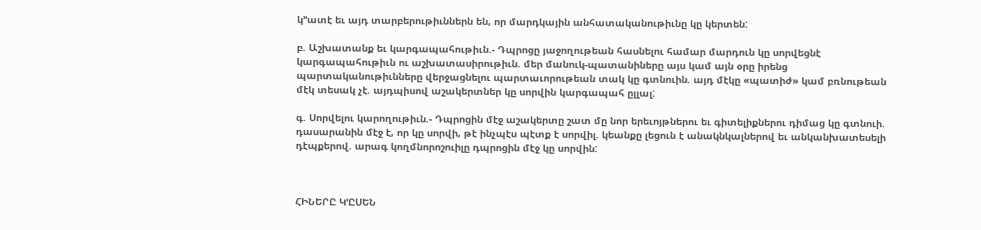կ՚’ատէ եւ այդ տարբերութիւններն են, որ մարդկային անհատականութիւնը կը կերտեն:

բ. Աշխատանք եւ կարգապահութիւն.- Դպրոցը յաջողութեան հասնելու համար մարդուն կը սորվեցնէ կարգապահութիւն ու աշխատասիրութիւն. մեր մանուկ-պատանիները այս կամ այն օրը իրենց պարտականութիւնները վերջացնելու պարտաւորութեան տակ կը գտնուին. այդ մէկը «պատիժ» կամ բռնութեան մէկ տեսակ չէ. այդպիսով աշակերտներ կը սորվին կարգապահ ըլլալ:

գ. Սորվելու կարողութիւն.- Դպրոցին մէջ աշակերտը շատ մը նոր երեւոյթներու եւ գիտելիքներու դիմաց կը գտնուի. դասարանին մէջ է, որ կը սորվի, թէ ինչպէս պէտք է սորվիլ. կեանքը լեցուն է անակնկալներով եւ անկանխատեսելի դէպքերով. արագ կողմնորոշուիլը դպրոցին մէջ կը սորվին:



ՀԻՆԵՐԸ Կ՚ԸՍԵՆ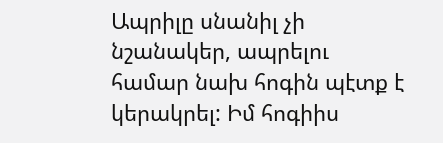Ապրիլը սնանիլ չի  նշանակեր, ապրելու համար նախ հոգին պէտք է կերակրել: Իմ հոգիիս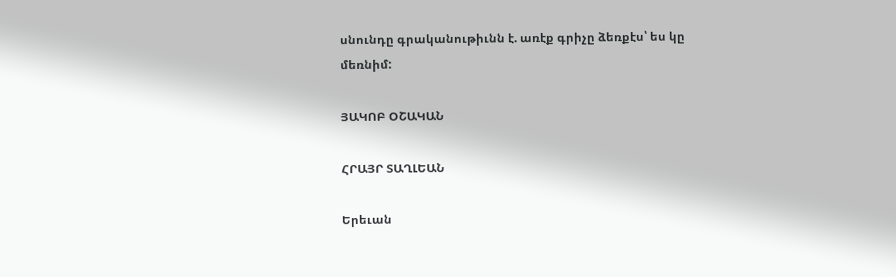սնունդը գրականութիւնն է. առէք գրիչը ձեռքէս՝ ես կը մեռնիմ:

ՅԱԿՈԲ ՕՇԱԿԱՆ

ՀՐԱՅՐ ՏԱՂԼԵԱՆ

Երեւան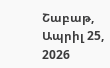Շաբաթ, Ապրիլ 25, 2026